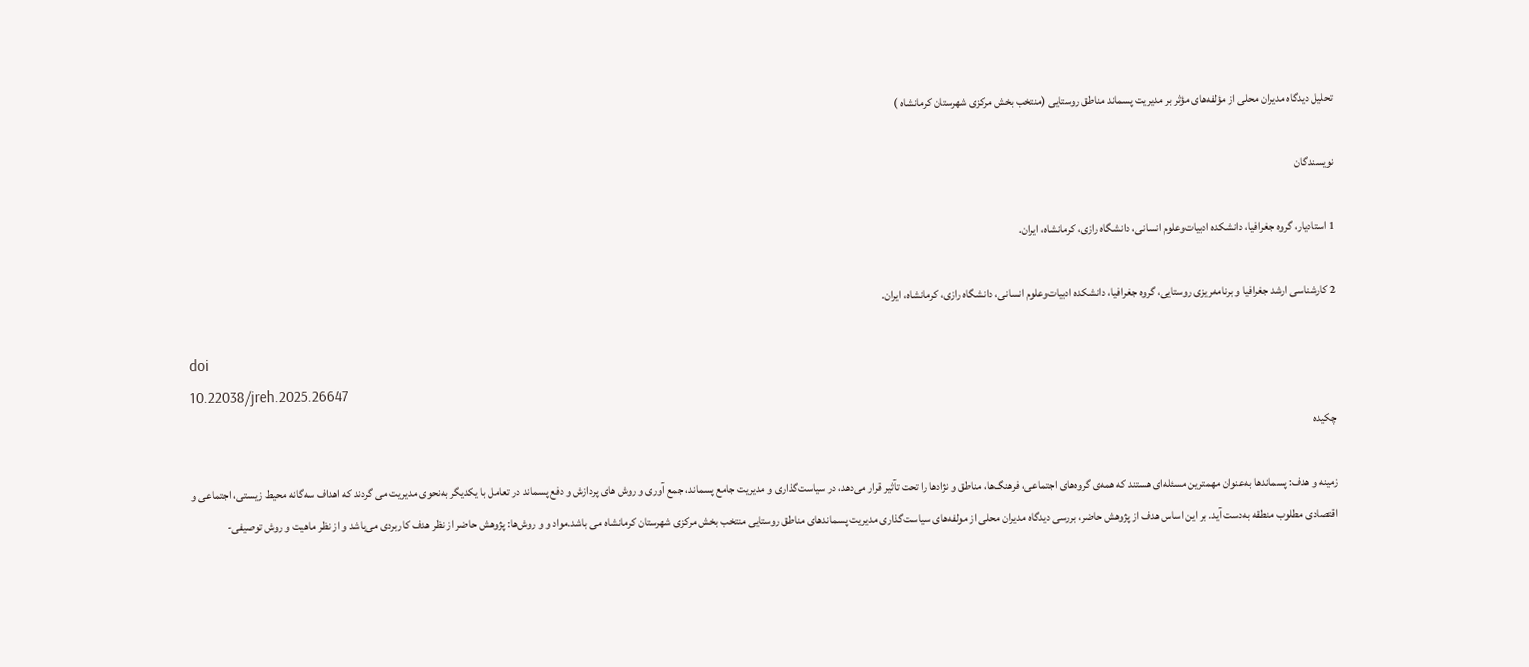تحلیل دیدگاه مدیران محلی از مؤلفه‌های مؤثر بر مدیریت پسماند مناطق روستایی (منتخب بخش مرکزی شهرستان کرمانشاه )

نویسندگان

1 استادیار، گروه جغرافیا، دانشکده ادبیات‌وعلوم انسانی، دانشگاه رازی، کرمانشاه، ایران.

2 کارشناسی ارشد جغرافیا و برنامه‌‍ریزی روستایی، گروه جغرافیا، دانشکده ادبیات‌وعلوم انسانی، دانشگاه رازی، کرمانشاه، ایران.

doi
10.22038/jreh.2025.26647
چکیده

زمینه و هدف: پسماندها به‌عنوان مهمترین مسئله‌ای هستند که همه‌ی گروه‌های اجتماعی، فرهنگ‌ها، مناطق و نژادها را تحت تآثیر قرار می‌دهد، در سیاست‌گذاری و مدیریت جامع پسماند، جمع آوری و روش های پردازش و دفع پسماند در تعامل با یکدیگر به‌نحوی مدیریت می گردند که اهداف سه‌گانه محیط زیستی، اجتماعی و اقتصادی مطلوب منطقه به‌دست آید. بر این اساس هدف از پژوهش حاضر، بررسی دیدگاه مدیران محلی از مولفه‌های سیاست‌گذاری مدیریت پسماندهای مناطق روستایی منتخب بخش مرکزی شهرستان کرمانشاه می باشد.مواد و و روش‌ها: پژوهش حاضر از نظر هدف کاربردی می‌باشد و از نظر ماهیت و روش توصیفی-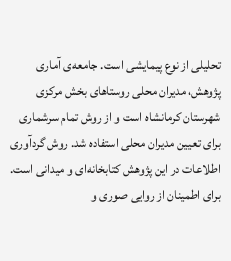تحلیلی از نوع پیمایشی است. جامعه‌ی آماری پژوهش، مدیران محلی روستاهای بخش مرکزی شهرستان کرمانشاه است و از روش تمام سرشماری برای تعیین مدیران محلی استفاده شد. روش گردآوری اطلاعات در این پژوهش کتابخانه‌ای و میدانی است. برای اطمینان از روایی صوری و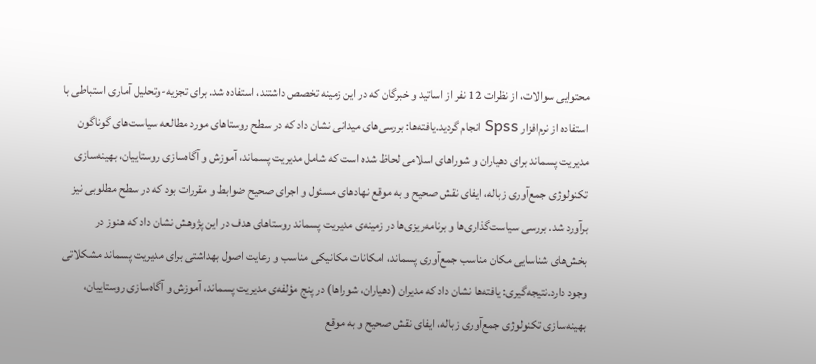محتوایی سوالات، از نظرات 12 نفر از اساتید و خبرگان که در این زمینه تخصص داشتند، استفاده شد. برای تجزیه-وتحلیل آماری استباطی با استفاده از نرم‌افزار Spss انجام گردید.یافته‌ها: بررسی‌های میدانی نشان داد که در سطح روستاهای مورد مطالعه سیاست‌های گوناگون مدیریت پسماند برای دهیاران و شوراهای اسلامی لحاظ شده است که شامل مدیریت پسماند، آموزش و آگاه‌سازی روستاییان، بهینه‌سازی تکنولوژی جمع‌آوری زباله، ایفای نقش صحیح و به موقع نهادهای مسئول و اجرای صحیح ضوابط و مقررات بود که در سطح مطلوبی نیز برآورد شد. بررسی سیاست‌گذاری‌ها و برنامه‌ریزی‌ها در زمینه‌ی مدیریت پسماند روستاهای هدف در این پژوهش نشان داد که هنوز در بخش‌های شناسایی مکان مناسب جمع‌آوری پسماند، امکانات مکانیکی مناسب و رعایت اصول بهداشتی برای مدیریت پسماند مشکلاتی وجود دارد.نتیجه‌گیری: یافته‌ها نشان داد که مدیران (دهیاران، شوراها) در پنج مؤلفه‌ی مدیریت پسماند، آموزش و آگاه‌سازی روستاییان، بهینه‌سازی تکنولوژی جمع‌آوری زباله، ایفای نقش صحیح و به موقع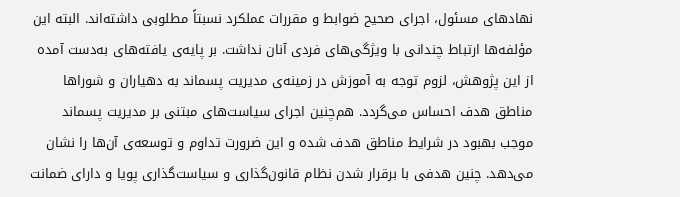نهادهای مسئول، اجرای صحیح ضوابط و مقررات عملکرد نسبتاً مطلوبی داشته‌اند. البته این مؤلفه‌ها ارتباط چندانی با ویژگی‌های فردی آنان نداشت. بر پایه‌ی یافته‌های به‌دست آمده از این پژوهش، لزوم توجه به آموزش در زمینه‌ی مدیریت پسماند به دهیاران و شوراها مناطق هدف احساس می‌گردد. هم‌چنین اجرای سیاست‌های مبتنی بر مدیریت پسماند موجب بهبود در شرایط مناطق هدف شده و این ضرورت تداوم و توسعه‌ی آن‌ها را نشان می‌دهد. چنین هدفی با برقرار شدن نظام قانون‌گذاری و سیاست‌گذاری پویا و دارای ضمانت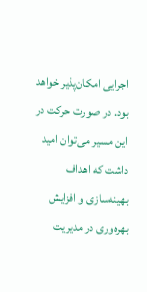اجرایی امکان‌پذیر خواهد بود. در صورت حرکت در این مسیر می‌توان امید داشت که اهداف بهینه‌سازی و افزایش بهره‌وری در مدیریت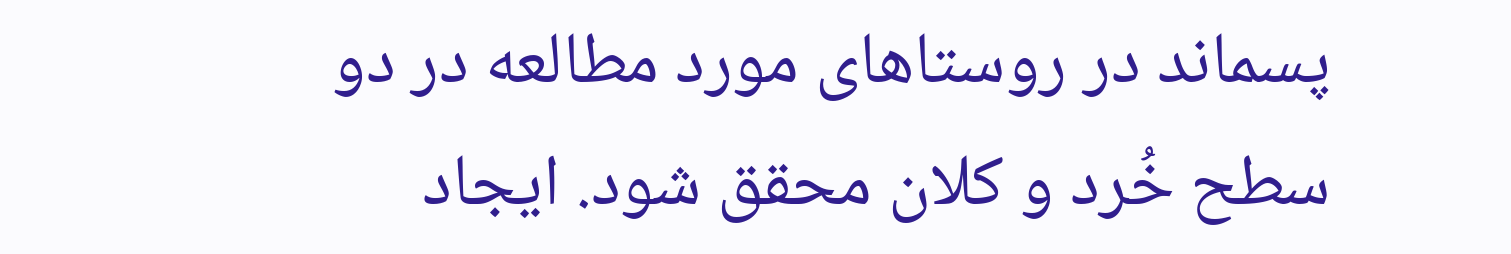پسماند در روستاهای مورد مطالعه در دو سطح خُرد و کلان محقق شود. ایجاد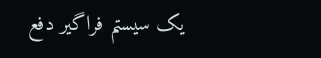یک سیستم فراگیر دفع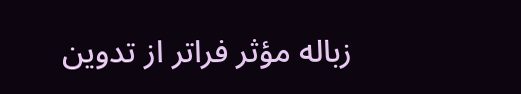زباله مؤثر فراتر از تدوین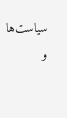سیاست‌ها و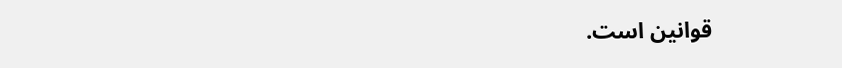قوانین است.